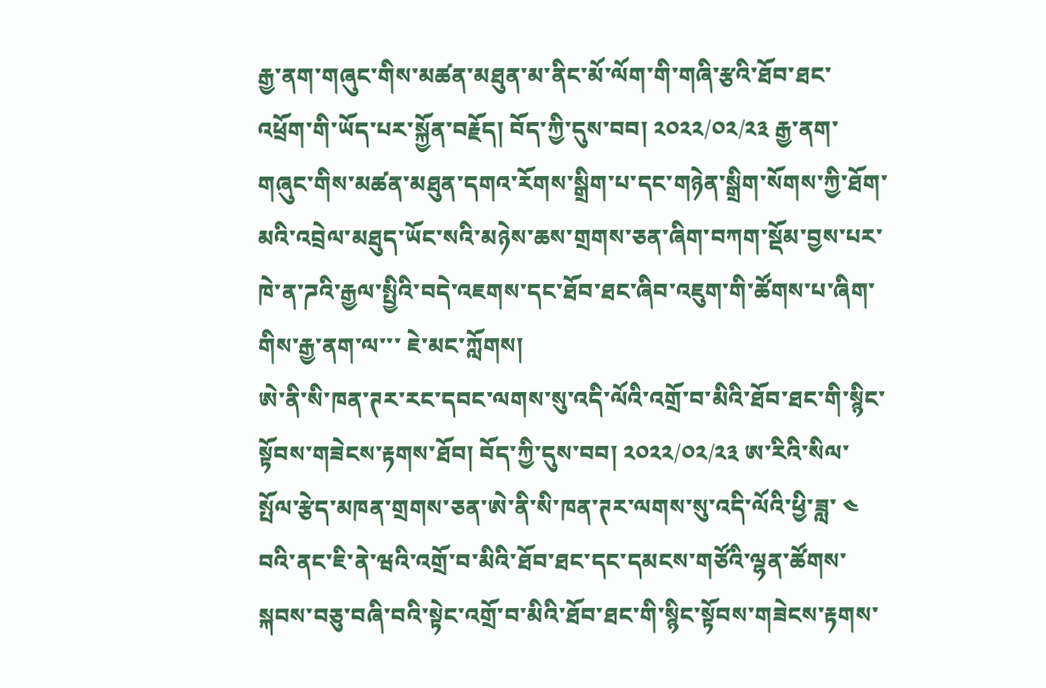རྒྱ་ནག་གཞུང་གིས་མཚན་མཐུན་མ་ནིང་མོ་ལོག་གི་གཞི་རྩའི་ཐོབ་ཐང་འཕྲོག་གི་ཡོད་པར་སྐྱོན་བརྗོད། བོད་ཀྱི་དུས་བབ། ༢༠༢༢/༠༢/༢༣ རྒྱ་ནག་གཞུང་གིས་མཚན་མཐུན་དགའ་རོགས་སྒྲིག་པ་དང་གཉེན་སྒྲིག་སོགས་ཀྱི་ཐོག་མའི་འབྲེལ་མཐུད་ཡོང་སའི་མཉེས་ཆས་གྲགས་ཅན་ཞིག་བཀག་སྡོམ་བྱས་པར་ཁེ་ན་ཌའི་རྒྱལ་སྤྱིའི་བདེ་འཇགས་དང་ཐོབ་ཐང་ཞིབ་འཇུག་གི་ཚོགས་པ་ཞིག་གིས་རྒྱ་ནག་ལ་་་ ཇེ་མང་ཀློགས།
ཨེ་ནི་སི་ཁན་ཊར་རང་དབང་ལགས་སུ་འདི་ལོའི་འགྲོ་བ་མིའི་ཐོབ་ཐང་གི་སྙིང་སྟོབས་གཟེངས་རྟགས་ཐོབ། བོད་ཀྱི་དུས་བབ། ༢༠༢༢/༠༢/༢༣ ཨ་རིའི་སིལ་སྤོལ་རྩེད་མཁན་གྲགས་ཅན་ཨེ་ནི་སི་ཁན་ཊར་ལགས་སུ་འདི་ལོའི་ཕྱི་ཟླ་ ༤ བའི་ནང་ཇི་ནེ་ཝའི་འགྲོ་བ་མིའི་ཐོབ་ཐང་དང་དམངས་གཙོའི་ལྷན་ཚོགས་སྐབས་བཅུ་བཞི་བའི་སྟེང་འགྲོ་བ་མིའི་ཐོབ་ཐང་གི་སྙིང་སྟོབས་གཟེངས་རྟགས་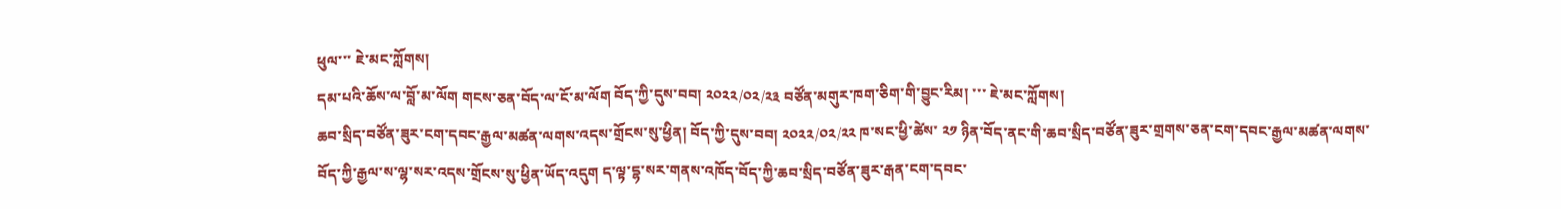ཕུལ་་་ ཇེ་མང་ཀློགས།
དམ་པའི་ཆོས་ལ་བློ་མ་ལོག གངས་ཅན་བོད་ལ་ངོ་མ་ལོག བོད་ཀྱི་དུས་བབ། ༢༠༢༢/༠༢/༢༣ བཙོན་མགུར་ཁག་ཅིག་གི་བྱུང་རིམ། ་་་ ཇེ་མང་ཀློགས།
ཆབ་སྲིད་བཙོན་ཟུར་ངག་དབང་རྒྱལ་མཚན་ལགས་འདས་གྲོངས་སུ་ཕྱིན། བོད་ཀྱི་དུས་བབ། ༢༠༢༢/༠༢/༢༢ ཁ་སང་ཕྱི་ཚེས་ ༢༡ ཉིན་བོད་ནང་གི་ཆབ་སྲིད་བཙོན་ཟུར་གྲགས་ཅན་ངག་དབང་རྒྱལ་མཚན་ལགས་བོད་ཀྱི་རྒྱལ་ས་ལྷ་སར་འདས་གྲོངས་སུ་ཕྱིན་ཡོད་འདུག ད་ལྟ་དྷ་སར་གནས་འཁོད་བོད་ཀྱི་ཆབ་སྲིད་བཙོན་ཟུར་རྒན་ངག་དབང་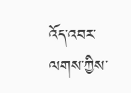འོད་འབར་ལགས་ཀྱིས་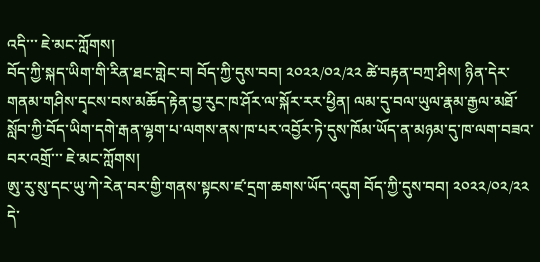འདི་་་ ཇེ་མང་ཀློགས།
བོད་ཀྱི་སྐད་ཡིག་གི་རིན་ཐང་གླེང་བ། བོད་ཀྱི་དུས་བབ། ༢༠༢༢/༠༢/༢༢ ཚེ་བརྟན་བཀྲ་ཤིས། ཉིན་དེར་གནམ་གཤིས་དྭངས་བས་མཆོད་རྟེན་བྱ་རུང་ཁ་ཤོར་ལ་སྐོར་རར་ཕྱིན། ལམ་དུ་བལ་ཡུལ་རྣམ་རྒྱལ་མཐོ་སློབ་ཀྱི་བོད་ཡིག་དགེ་རྒན་ལྷག་པ་ལགས་ནས་ཁ་པར་འབྱོར་ཏེ་དུས་ཁོམ་ཡོད་ན་མཉམ་དུ་ཁ་ལག་བཟའ་བར་འགྲོ་་་ ཇེ་མང་ཀློགས།
ཨུ་རུ་སུ་དང་ཡུ་ཀེ་རེན་བར་གྱི་གནས་སྟངས་ཛ་དྲག་ཆགས་ཡོད་འདུག བོད་ཀྱི་དུས་བབ། ༢༠༢༢/༠༢/༢༢ དེ་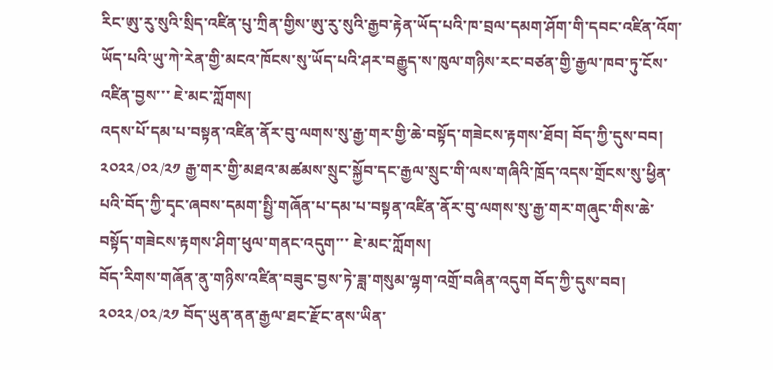རིང་ཨུ་རུ་སུའི་སྲིད་འཛིན་པུ་ཀྲིན་གྱིས་ཨུ་རུ་སུའི་རྒྱབ་རྟེན་ཡོད་པའི་ཁ་བྲལ་དམག་ཤོག་གི་དབང་འཛིན་འོག་ཡོད་པའི་ཡུ་ཀེ་རེན་གྱི་མངའ་ཁོངས་སུ་ཡོད་པའི་ཤར་བརྒྱུད་ས་ཁུལ་གཉིས་རང་བཙན་གྱི་རྒྱལ་ཁབ་ཏུ་ངོས་འཛིན་བྱས་་་ ཇེ་མང་ཀློགས།
འདས་པོ་དམ་པ་བསྟན་འཛིན་ནོར་བུ་ལགས་སུ་རྒྱ་གར་གྱི་ཆེ་བསྟོད་གཟེངས་རྟགས་ཐོབ། བོད་ཀྱི་དུས་བབ། ༢༠༢༢/༠༢/༢༡ རྒྱ་གར་གྱི་མཐའ་མཚམས་སྲུང་སྐྱོབ་དང་རྒྱལ་སྲུང་གི་ལས་གཞིའི་ཁྲོད་འདས་གྲོངས་སུ་ཕྱིན་པའི་བོད་ཀྱི་དྭང་ཞབས་དམག་སྤྱི་གཞོན་པ་དམ་པ་བསྟན་འཛིན་ནོར་བུ་ལགས་སུ་རྒྱ་གར་གཞུང་གིས་ཆེ་བསྟོད་གཟེངས་རྟགས་ཤིག་ཕུལ་གནང་འདུག་་་ ཇེ་མང་ཀློགས།
བོད་རིགས་གཞོན་ནུ་གཉིས་འཛིན་བཟུང་བྱས་ཏེ་ཟླ་གསུམ་ལྷག་འགྲོ་བཞིན་འདུག བོད་ཀྱི་དུས་བབ། ༢༠༢༢/༠༢/༢༡ བོད་ཡུན་ནན་རྒྱལ་ཐང་རྫོང་ནས་ཡིན་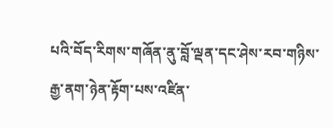པའི་བོད་རིགས་གཞོན་ནུ་བློ་ལྡན་དང་ཤེས་རབ་གཉིས་རྒྱ་ནག་ཉེན་རྟོག་པས་འཛིན་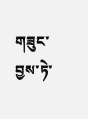གཟུང་བྱས་ཏེ་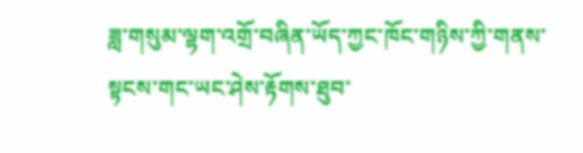ཟླ་གསུམ་ལྷག་འགྲོ་བཞིན་ཡོད་ཀྱང་ཁོང་གཉིས་ཀྱི་གནས་སྟངས་གང་ཡང་ཤེས་རྟོགས་ཐུབ་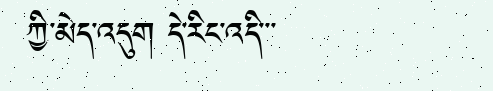ཀྱི་མེད་འདུག དེ་རིང་འདི་་་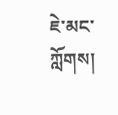ཇེ་མང་ཀློགས།